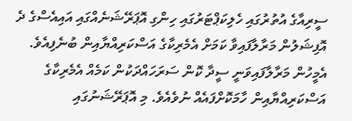ސީރިއާގެ އުތުރުގައި ހެލިކަޕްޓަރުގައި ހިންގި އޮޕަރޭޝަނެއްގައި އައިއެސްގެ ދެ އޮފިޝަލުން މަރާލާފައިވާ ކަމަށް އެމެރިކާގެ އަސްކަރިއްޔާއިން ބުނެފިއެވެ.
އެމީހުން މަރާލާފައިވަނީ ސީދާ ކޮން ސަރަހައްދަކުން ކަމެއް އެމެރިކާގެ އަސްކަރިއްޔާއިން ހާމަކޮށްފައެއް ނުވެއެވެ. މި އޮޕަރޭޝަނުގައި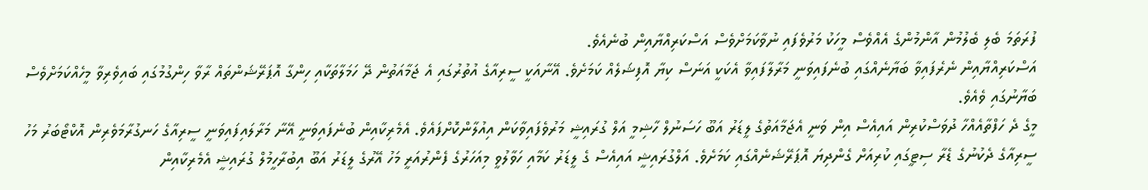ފުރަތަމަ ބެލި ބެލުމުން އާންމުންގެ އެއްވެސް މީހަކު މަރުވެފައި ނުވާކަމަށްވެސް އަސްކަރިއްޔާއިން ބުނެއެވެ.
އަސްކަރިއްޔާއިން ނެރެފައިވާ ބަޔާނެއްގައި ބުނެފައިވަނީ މަރާލާފައިވާ އެކަކީ އަނަސް ކިޔާ އޮފިޝަލެއް ކަމަށެވެ. އޭނާއަކީ ސީރިއާގެ އުތުރުގައި އެ ޖަމާއަތުން ދޭ ހަމަލާތަކާއި ހިންގާ އޮޕަރޭޝަންތައް ރާވާ ހިންގުމުގައި ބައިވެރިވާ މީހެއްކަމަށްވެސް ބަޔާނުގައި ވެއެވެ.
މީގެ ދެ ހަފްތާއެއްހާ ދުވަސްކުރިން އައިއެސް އިން ވަނީ އެޖަމާއަތުގެ ލީޑަރު އަބޫ ހަސަނުލް ހާޝިމީ އަލް ގުރައިޝީ މަރުވެފައިވާކަން އިއުލާންކޮށްފައެވެ. އެމެރިކާއިން ބުނެފައިވަނީ އޭނާ މަރާލައިފައިވަނީ ސީރިއާގެ ހަނގުރާމަވެރިން އޮކްޓޯބަރު މަހު ސީރިއާގެ ދެކުނުގެ ޑެރާ ސިޓީގައި ކުރިއަށް ގެންދިޔަ އޮޕަރޭޝަނެއްގައި ކަމަށެވެ. އަލްގުރައިޝީ އައިއެސް ގެ ލީޑަރު ކަމާއި ހަވާލުވީ މިއަހަރުގެ ފެންރުއަރީ މަހު އޭރުގެ ލީޑަރު އަބޫ އިބުރާހީމުލް ގުރައިޝީ އެމެރިކާއިން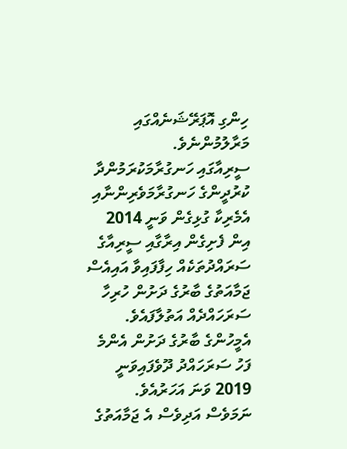ހިންގި އޮޕަރޭޝަނެއްގައި މަރާލުމުންނެވެ.
ސީރިއާގައި ހަނގުރާމަކުރަމުންދާ ކުރުދީންގެ ހަނގުރާމަވެރިންނާއި އެމެރިކާ ގުޅިގެން ވަނީ 2014 އިން ފެށިގެން އިރާގާއި ސީރިއާގެ ސަރައްދުތަކެއް ހިފާފައިވާ އައިއެސް ޖަމާއަތުގެ ބާރުގެ ދަށުން ހުރިހާ ސަރަހައްދެއް އަތުލާފައެވެ. އެމީހުންގެ ބާރުގެ ދަށުން އެންމެ ފަހު ސަރަހައްދު ދޫވެފައިވަނީ 2019 ވަނަ އަހަރުއެވެ. ނަމަވެސް އަދިވެސް އެ ޖަމާއަތުގެ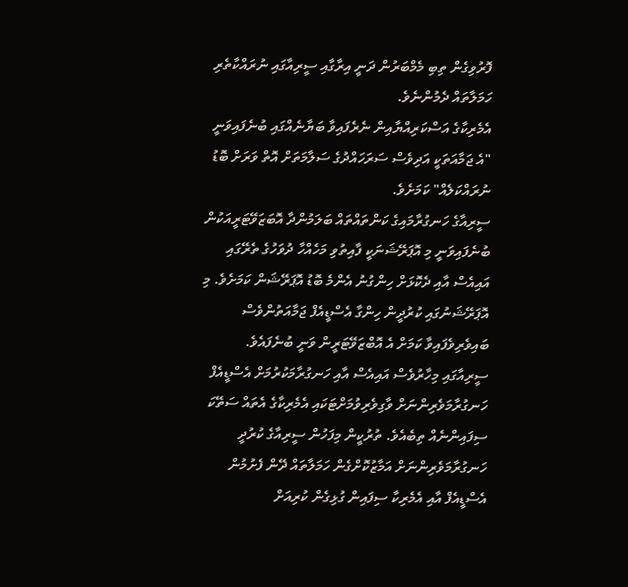ފޮރުވިގެން ތިބި މެމްބަރުން ދަނީ އިރާގާއި ސީރިއާގައި ނުރައްކާތެރި ހަމަލާތައް ދެމުންނެވެ.
އެމެރިކާގެ އަސްކަރިއްޔާއިން ނެރެފައިވާ ބަޔާނެއްގައި ބުނެފައިވަނީ "އެ ޖަމާއަތަކީ އަދިވެސް ސަރަހައްދުގެ ސަލާމަތަށް އޮތް ވަރަށް ބޮޑު ނުރައްކަލެއް" ކަމަށެވެ.
ސީރިއާގެ ހަނގުރާމައިގެ ކަންތައްތައް ބަލަމުންދާ އޮބަޒަވޭޓަރީއަކުން ބުނެފައިވަނީ މި އޮޕަރޭޝަނަކީ ފާއިތުވި މަހެއްހާ ދުވަހުގެ ތެރޭގައި އައިއެސް އާއި ދެކޮޅަށް ހިންގުނު އެންމެ ބޮޑު އޮޕަރޭޝަން ކަމަށެވެ. މި އޮޕަރޭޝަނުގައި ކުރުދީން ހިންގާ އެސްޑީއެފް ޖަމާއަތުންވެސް ބައިވެރިވެފައިވާ ކަމަށް އެ އޮބްޒަވޭޓަރީން ވަނީ ބުނެފައެވެ.
ސީރިއާގައި މިހާރުވެސް އައިއެސް އާއި ހަނގުރާމަކުރުމަށް އެސްޑީއެފް ހަނގުރާމަވެރިންނަށް ވާގިވެރިވުމަށްޓަކައި އެމެރިކާގެ އެތައް ސަތޭކަ ސިފައިންނެއް ތިބެއެވެ. ތުރުކީން މިފަހުން ސީރިއާގެ ކުރުދީ ހަނގުރާމަވެރިންނަށް އަމާޒުކޮށްގެން ހަމަލާތައް ދޭން ފެށުމުން އެސްޑީއެފް އާއި އެމެރިކާ ސިފައިން ގުޅިގެން ކުރިއަށް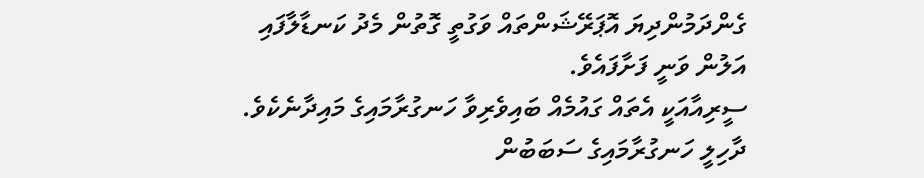ގެންދަމުންދިޔަ އޮޕަރޭޝަންތައް ވަގުތީ ގޮތުން މެދު ކަނޑާލާފައި އަލުން ވަނީ ފަށާފައެވެ.
ސީރިއާއަކީ އެތައް ގައުމެއް ބައިވެރިވާ ހަނގުރާމައިގެ މައިދާނެކެވެ. ދާހިލީ ހަނގުރާމައިގެ ސަބަބުން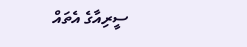ސީރިއާގެ އެތައް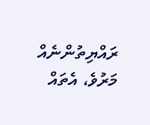ރައްޔިތުންނެއް މަރުވެ، އެތައް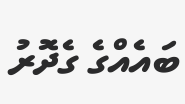ބައެއްގެ ގެދޮރު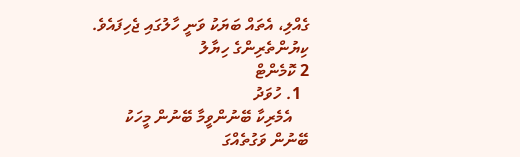ގެއްލި، އެތައް ބަޔަކު ވަނީ ހާލުގައި ޖެހިފައެވެ.
ކިޔުންތެރިންގެ ހިޔާލު
2 ކޮމެންޓް
  1. ހުވަދު
    އެމެރިކާ ބޭނުންވީމާ ބޭނުން މީހަކު ބޭނުން ވަގުތެއްގަ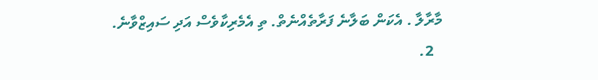މާރާލާ . އެކަން ބަލާނެ ފަރާތެއްނެތް. ތި އެމެރިކާވެސް އަދި ސައިޒްވާނެ.
  2.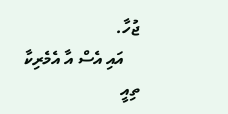ޖުހާ.
    އައި އެސް އާ އެމެރިކާ ތިއީ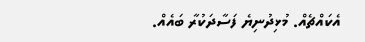އެކައްޗެއް. މުޅިދުނިޔެ ފަސާދަކުރާ ބައެއް.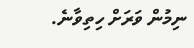ނިމުން ވަރަށް ހިތިވާނެ.